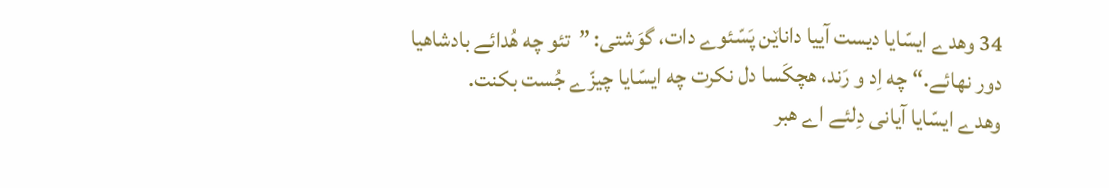34 وهدے ایسّایا دیست آییا داناێن پَسّئوے دات، گوَشتی: ”تئو چه هُدائے بادشاهیا دور نهائے.“ چه اِد و رَند، هچکَسا دل نکرت چه ایسّایا چیزّے جُست بکنت.
وهدے ایسّایا آیانی دِلئے اے هبر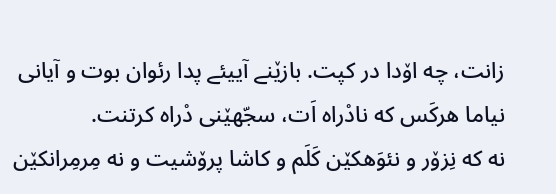زانت، چه اۆدا در کپت. بازێنے آییئے پدا رئوان بوت و آیانی نیاما هرکَس که نادْراه اَت، سجّهێنی دْراه کرتنت.
نه که نِزۆر و نئوَهکێن کَلَم و کاشا پرۆشیت و نه مِرمِرانکێن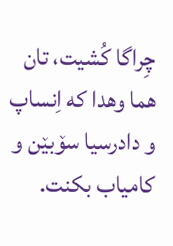چِراگا کُشیت، تان هما وهدا که اِنساپ و دادرسیا سۆبێن و کامیاب بکنت.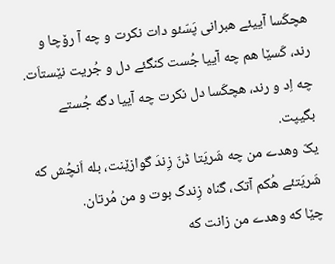هچکَسا آییئے هبرانی پَسّئو دات نکرت و چه آ رۆچا و رند، کَسێا هم چه آییا جُست کنگئے دل و جُریت نێستاَت.
چه اِد و رند، هچکَسا دل نکرت چه آییا دگه جُستے بگیپت.
یکّ وهدے من چه شَریَتا ڈنّ زِندَ گوازێنت، بله اَنچُش که شَریَتئے هُکم آتک، گناه زِندگ بوت و من مُرتان.
چێا که وهدے من زانت که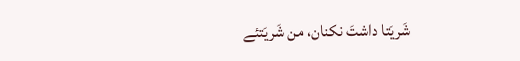شَریَتا داشتَ نکنان، من شَریَتئے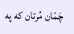چَمّان مُرتان که په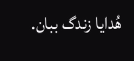هُدایا زندگ ببان.